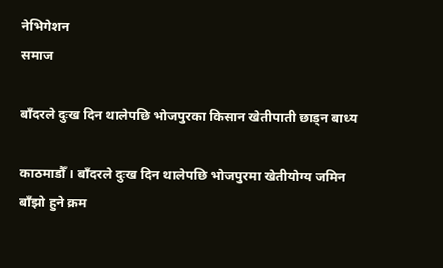नेभिगेशन
समाज

बाँदरले दुःख दिन थालेपछि भोजपुरका किसान खेतीपाती छाड्न बाध्य

काठमाडौँ । बाँदरले दुःख दिन थालेपछि भोजपुरमा खेतीयोग्य जमिन बाँझो हुने क्रम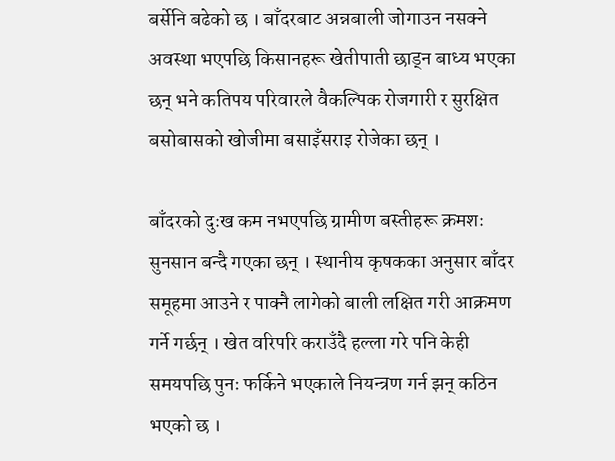बर्सेनि बढेको छ । बाँदरबाट अन्नबाली जोगाउन नसक्ने अवस्था भएपछि किसानहरू खेतीपाती छाड्न बाध्य भएका छन् भने कतिपय परिवारले वैकल्पिक रोजगारी र सुरक्षित बसोबासको खोजीमा बसाइँसराइ रोजेका छन् ।

बाँदरको दुःख कम नभएपछि ग्रामीण बस्तीहरू क्रमशः सुनसान बन्दै गएका छन् । स्थानीय कृषकका अनुसार बाँदर समूहमा आउने र पाक्नै लागेको बाली लक्षित गरी आक्रमण गर्ने गर्छन् । खेत वरिपरि कराउँदै हल्ला गरे पनि केही समयपछि पुनः फर्किने भएकाले नियन्त्रण गर्न झन् कठिन भएको छ ।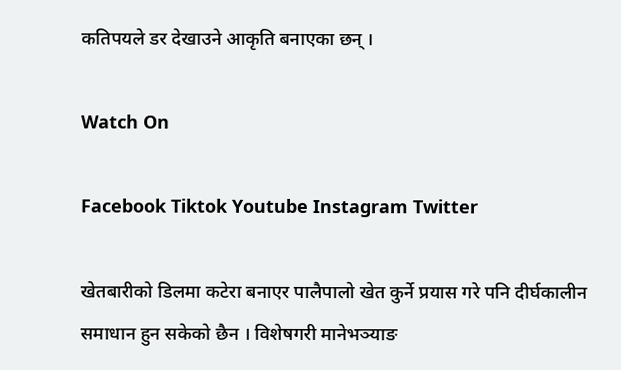कतिपयले डर देखाउने आकृति बनाएका छन् ।

Watch On

Facebook Tiktok Youtube Instagram Twitter

खेतबारीको डिलमा कटेरा बनाएर पालैपालो खेत कुर्ने प्रयास गरे पनि दीर्घकालीन समाधान हुन सकेको छैन । विशेषगरी मानेभञ्याङ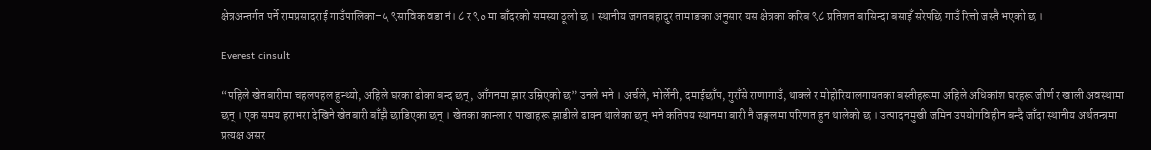क्षेत्रअन्तर्गत पर्ने रामप्रसादराई गाउँपालिका–५ ९साविक वडा नं। ८ र ९० मा बाँदरको समस्या ठूलो छ । स्थानीय जगतबहादुर तामाङका अनुसार यस क्षेत्रका करिब ९८ प्रतिशत बासिन्दा बसाइँ सरेपछि गाउँ रित्तो जस्तै भएको छ ।

Everest cinsult

“पहिले खेतबारीमा चहलपहल हुन्थ्यो, अहिले घरका ढोका बन्द छन्, आँगनमा झार उम्रिएको छ” उनले भने । अर्चले, भोर्लेनी, दमाईछाँप, गुराँसे राणागाउँ, थाक्ले र मोहोरियालगायतका बस्तीहरूमा अहिले अधिकांश घरहरू जीर्ण र खाली अवस्थामा छन् । एक समय हराभरा देखिने खेतबारी बाँझै छाडिएका छन् । खेतका कान्ला र पाखाहरू झाडीले ढाक्न थालेका छन् भने कतिपय स्थानमा बारी नै जङ्गलमा परिणत हुन थालेको छ । उत्पादनमुखी जमिन उपयोगविहीन बन्दै जाँदा स्थानीय अर्थतन्त्रमा प्रत्यक्ष असर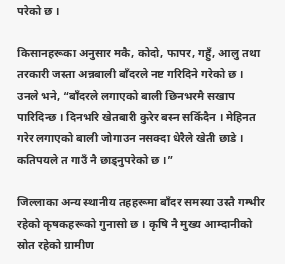परेको छ ।

किसानहरूका अनुसार मकै, कोदो, फापर, गहुँ, आलु तथा तरकारी जस्ता अन्नबाली बाँदरले नष्ट गरिदिने गरेको छ । उनले भने, “बाँदरले लगाएको बाली छिनभरमै सखाप पारिदिन्छ । दिनभरि खेतबारी कुरेर बस्न सकिँदैन । मेहिनत गरेर लगाएको बाली जोगाउन नसक्दा धेरैले खेती छाडे । कतिपयले त गाउँ नै छाड्नुपरेको छ ।”

जिल्लाका अन्य स्थानीय तहहरूमा बाँदर समस्या उस्तै गम्भीर रहेको कृषकहरूको गुनासो छ । कृषि नै मुख्य आम्दानीको स्रोत रहेको ग्रामीण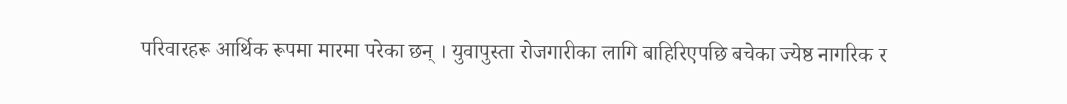परिवारहरू आर्थिक रूपमा मारमा परेका छन् । युवापुस्ता रोजगारीका लागि बाहिरिएपछि बचेका ज्येष्ठ नागरिक र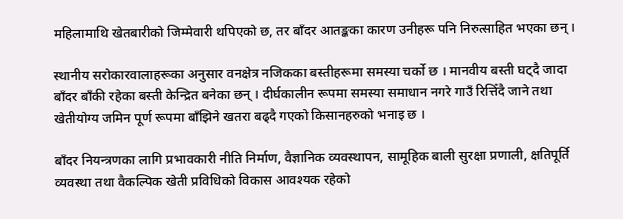महिलामाथि खेतबारीको जिम्मेवारी थपिएको छ, तर बाँदर आतङ्कका कारण उनीहरू पनि निरुत्साहित भएका छन् ।

स्थानीय सरोकारवालाहरूका अनुसार वनक्षेत्र नजिकका बस्तीहरूमा समस्या चर्को छ । मानवीय बस्ती घट्दै जादा बाँदर बाँकी रहेका बस्ती केन्द्रित बनेका छन् । दीर्घकालीन रूपमा समस्या समाधान नगरे गाउँ रित्तिँदै जाने तथा खेतीयोग्य जमिन पूर्ण रूपमा बाँझिने खतरा बढ्दै गएको किसानहरुको भनाइ छ ।

बाँदर नियन्त्रणका लागि प्रभावकारी नीति निर्माण, वैज्ञानिक व्यवस्थापन, सामूहिक बाली सुरक्षा प्रणाली, क्षतिपूर्ति व्यवस्था तथा वैकल्पिक खेती प्रविधिको विकास आवश्यक रहेको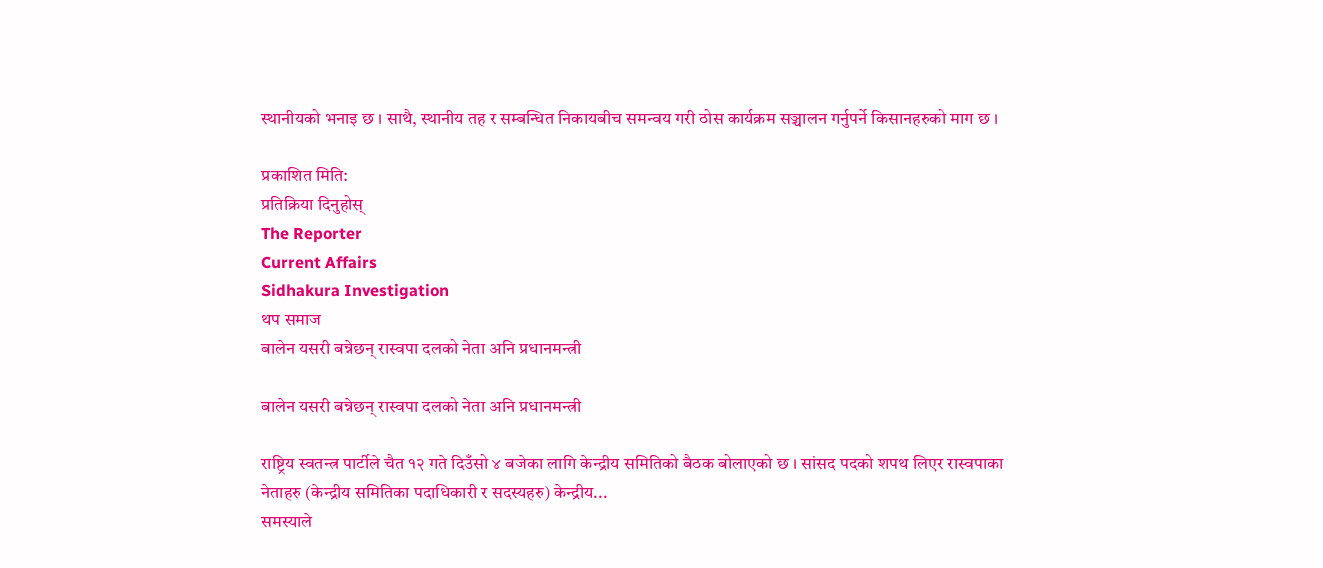स्थानीयको भनाइ छ । साथै, स्थानीय तह र सम्बन्धित निकायबीच समन्वय गरी ठोस कार्यक्रम सञ्चालन गर्नुपर्ने किसानहरुको माग छ ।

प्रकाशित मिति:
प्रतिक्रिया दिनुहोस्
The Reporter
Current Affairs
Sidhakura Investigation
थप समाज
बालेन यसरी बन्नेछन् रास्वपा दलको नेता अनि प्रधानमन्त्री

बालेन यसरी बन्नेछन् रास्वपा दलको नेता अनि प्रधानमन्त्री

राष्ट्रिय स्वतन्त्र पार्टीले चैत १२ गते दिउँसो ४ बजेका लागि केन्द्रीय समितिको बैठक बोलाएको छ । सांसद पदको शपथ लिएर रास्वपाका नेताहरु (केन्द्रीय समितिका पदाधिकारी र सदस्यहरु) केन्द्रीय...
समस्याले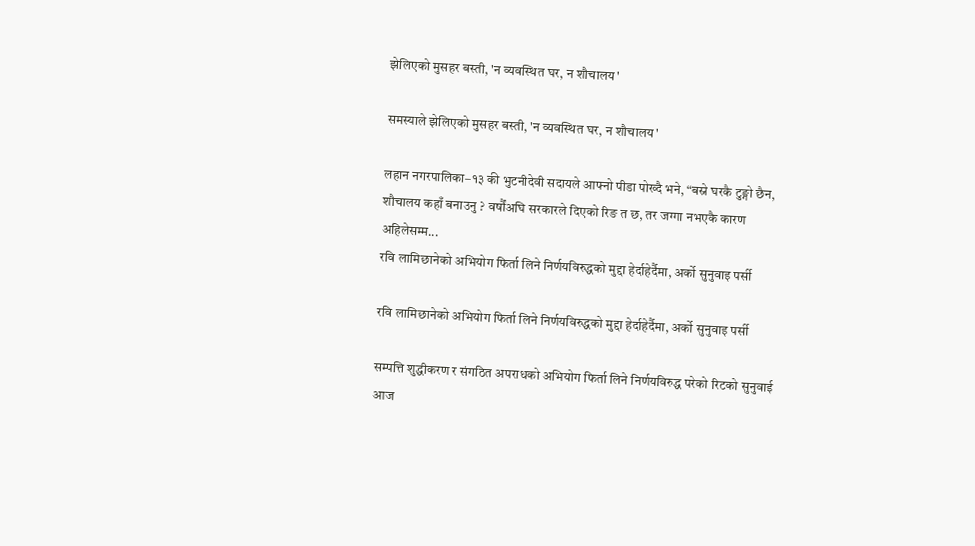झेलिएको मुसहर बस्ती, 'न व्यवस्थित घर, न शौचालय'

समस्याले झेलिएको मुसहर बस्ती, 'न व्यवस्थित घर, न शौचालय'

लहान नगरपालिका–१३ की भुटनीदेवी सदायले आफ्नो पीडा पोख्दै भने, “बस्ने घरकै टुङ्गो छैन, शौचालय कहाँ बनाउनु ? वर्षौंअघि सरकारले दिएको रिङ त छ, तर जग्गा नभएकै कारण अहिलेसम्म...
रवि लामिछानेको अभियोग फिर्ता लिने निर्णयविरुद्धको मुद्दा हेर्दाहेर्दैमा, अर्को सुनुवाइ पर्सी

रवि लामिछानेको अभियोग फिर्ता लिने निर्णयविरुद्धको मुद्दा हेर्दाहेर्दैमा, अर्को सुनुवाइ पर्सी

सम्पत्ति शुद्धीकरण र संगठित अपराधको अभियोग फिर्ता लिने निर्णयविरुद्ध परेको रिटको सुनुवाई आज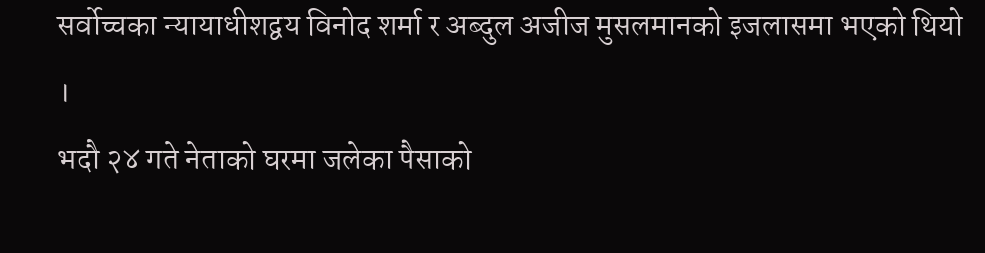सर्वोच्चका न्यायाधीशद्वय विनोद शर्मा र अब्दुल अजीज मुसलमानको इजलासमा भएको थियो ।
भदौ २४ गते नेताको घरमा जलेका पैसाको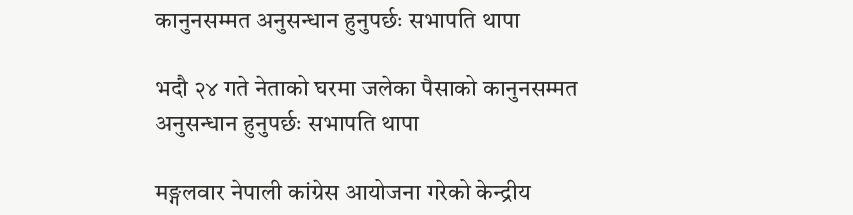कानुनसम्मत अनुसन्धान हुनुपर्छः सभापति थापा

भदौ २४ गते नेताको घरमा जलेका पैसाको कानुनसम्मत अनुसन्धान हुनुपर्छः सभापति थापा

मङ्गलवार नेपाली कांग्रेस आयोजना गरेको केन्द्रीय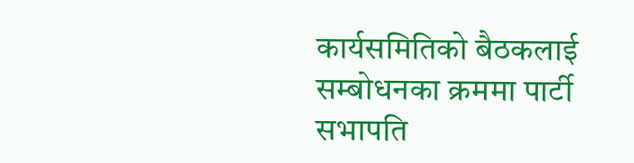कार्यसमितिको बैठकलाई सम्बोधनका क्रममा पार्टी सभापति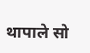थापाले सो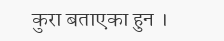कुरा बताएका हुन ।